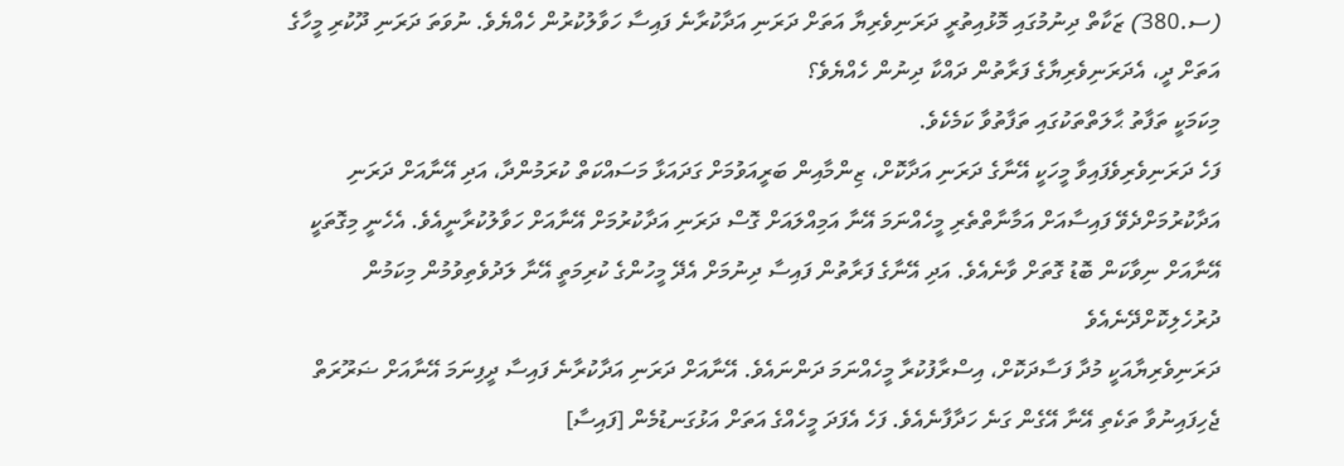(ސ.380) ޒަކާތް ދިނުމުގައި މޮޅުއިތުރީ ދަރަނިވެރިޔާ އަތަށް ދަރަނި އަދާކުރާނެ ފައިސާ ހަވާލުކުރުން ހެއްޔެވެ. ނުވަތަ ދަރަނި ދޫކުރި މީހާގެ އަތަށް ދީ، އެދަރަނިވެރިޔާގެ ފަރާތުން ދައްކާ ދިނުން ހެއްޔެވެ؟
މިކަމަކީ ތަފާތު ޙާލަތްތަކުގައި ތަފާތުވާ ކަމެކެވެ.
ފަހެ ދަރަނިވެރިވެފައިވާ މީހަކީ އޭނާގެ ދަރަނި އަދާކޮށް، ޒިންމާއިން ބަރީއަވުމަށް ގަދައަޅާ މަސައްކަތް ކުރަމުންދާ، އަދި އޭނާއަށް ދަރަނި އަދާކުރުމަށްދެވޭ ފައިސާއަށް އަމާނާތްތެރި މީހެއްނަމަ އޭނާ އަމިއްލައަށް ގޮސް ދަރަނި އަދާކުރުމަށް އޭނާއަށް ހަވާލުކުރާނީއެވެ. އެހެނީ މިގޮތަކީ އޭނާއަށް ނިވާކަން ބޮޑު ގޮތަށް ވާނެއެވެ. އަދި އޭނާގެ ފަރާތުން ފައިސާ ދިނުމަށް އެދޭ މީހުންގެ ކުރިމަތީ އޭނާ ލަދުވެތިވުމުން މިކަމުން ދުރުހެލިކޮށްދޭނެއެވެ
ދަރަނިވެރިޔާއަކީ މުދާ ފަސާދަކޮށް، އިސްރާފުކުރާ މީހެއްނަމަ ދަންނައެވެ. އޭނާއަށް ދަރަނި އަދާކުރާނެ ފައިސާ ދީފިނަމަ އޭނާއަށް ޟަރޫރަތް ޖެހިފައިނުވާ ތަކެތި އޭނާ އޭގެން ގަނެ ހަދާފާނެއެވެ. ފަހެ އެފަދަ މީހެއްގެ އަތަށް އަޅުގަނޑުމެން [ފައިސާ]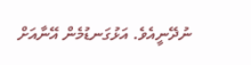ނުދޭނީއެވެ. އަޅުގަނޑުމެން އޭނާއަށް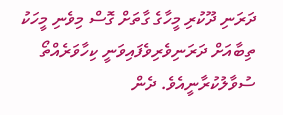ދަރަނި ދޫކުރި މީހާގެ ގާތަށް ގޮސް މިވެނި މީހަކު ތިބާއަށް ދަރަނިވެރިވެފައިވަނީ ކިހާވަރެއްތޯ ސުވާލުކުރާނީއެވެ. ދެން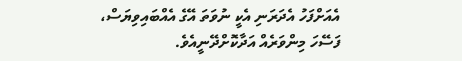އެއަށްފަހު އެދަރަނި އެކީ ނުވަތަ އޭގެ އެއްބައިވިޔަސް، ފަސޭހަ މިންވަރެއް އަދާކޮށްދޭނީއެވެ.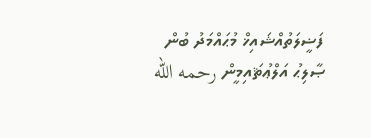ފަޟީލަތުއްޝައިޚް މުޙައްމަދު ބުން ޞާލިޙު އަލްޢުޘައިމީން رحمه الله